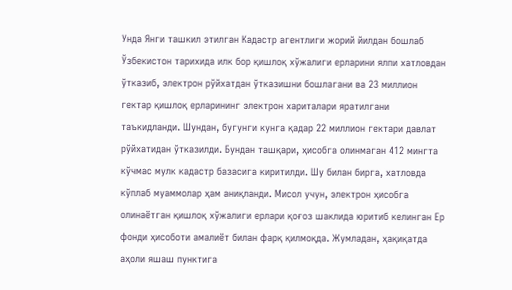Унда Янги ташкил этилган Кадастр агентлиги жорий йилдан бошлаб Ўзбекистон тарихида илк бор қишлоқ хўжалиги ерларини ялпи хатловдан ўтказиб, электрон рўйхатдан ўтказишни бошлагани ва 23 миллион гектар қишлоқ ерларининг электрон хариталари яратилгани таъкидланди. Шундан, бугунги кунга қадар 22 миллион гектари давлат рўйхатидан ўтказилди. Бундан ташқари, ҳисобга олинмаган 412 мингта кўчмас мулк кадастр базасига киритилди. Шу билан бирга, хатловда кўплаб муаммолар ҳам аниқланди. Мисол учун, электрон ҳисобга олинаётган қишлоқ хўжалиги ерлари қоғоз шаклида юритиб келинган Ер фонди ҳисоботи амалиёт билан фарқ қилмоқда. Жумладан, ҳақиқатда аҳоли яшаш пунктига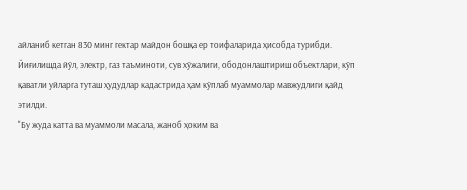айланиб кетган 830 минг гектар майдон бошқа ер тоифаларида ҳисобда турибди.
Йиғилишда йўл, электр, газ таъминоти, сув хўжалиги, ободонлаштириш объектлари, кўп қаватли уйларга туташ ҳудудлар кадастрида ҳам кўплаб муаммолар мавжудлиги қайд этилди.
"Бу жуда катта ва муаммоли масала, жаноб ҳоким ва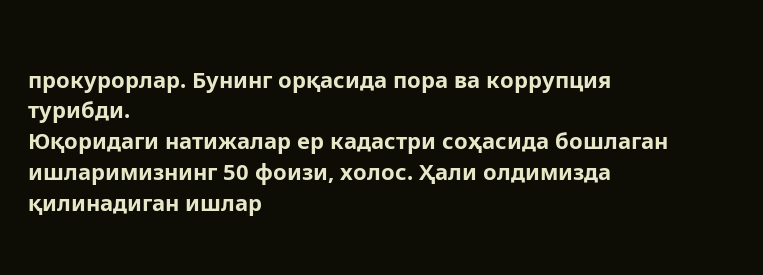прокурорлар. Бунинг орқасида пора ва коррупция турибди.
Юқоридаги натижалар ер кадастри соҳасида бошлаган ишларимизнинг 50 фоизи, холос. Ҳали олдимизда қилинадиган ишлар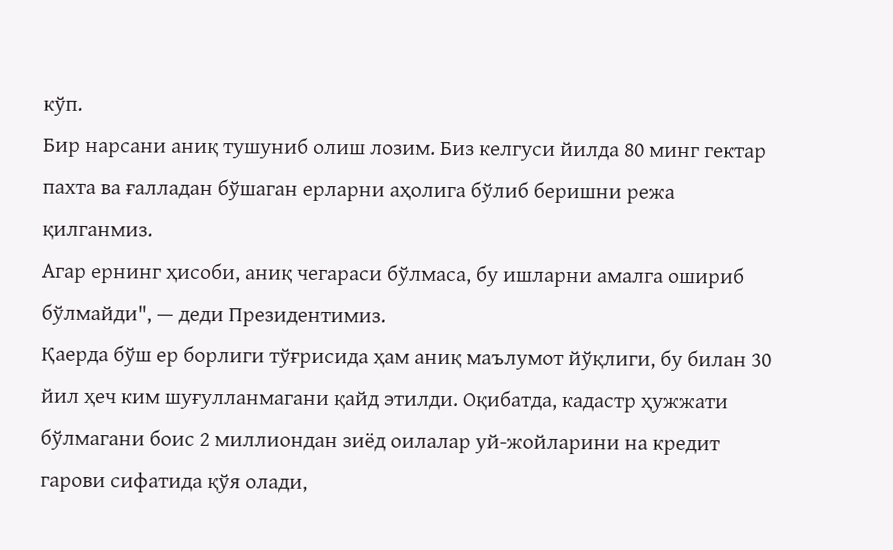кўп.
Бир нарсани аниқ тушуниб олиш лозим. Биз келгуси йилда 80 минг гектар пахта ва ғалладан бўшаган ерларни аҳолига бўлиб беришни режа қилганмиз.
Агар ернинг ҳисоби, аниқ чегараси бўлмаса, бу ишларни амалга ошириб бўлмайди", — деди Президентимиз.
Қаерда бўш ер борлиги тўғрисида ҳам аниқ маълумот йўқлиги, бу билан 30 йил ҳеч ким шуғулланмагани қайд этилди. Оқибатда, кадастр ҳужжати бўлмагани боис 2 миллиондан зиёд оилалар уй-жойларини на кредит гарови сифатида қўя олади,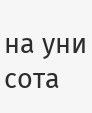на уни сота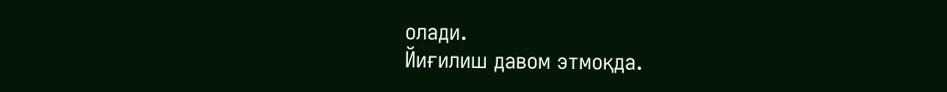олади.
Йиғилиш давом этмоқда.